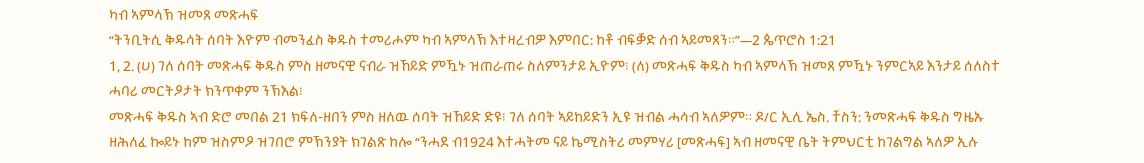ካብ ኣምላኽ ዝመጸ መጽሓፍ
“ትንቢትሲ ቅዱሳት ሰባት እዮም ብመንፈስ ቅዱስ ተመሪሖም ካብ ኣምላኽ እተዛረብዎ እምበር: ከቶ ብፍቓድ ሰብ ኣይመጸን።”—2 ጴጥሮስ 1:21
1, 2. (ሀ) ገለ ሰባት መጽሓፍ ቅዱስ ምስ ዘመናዊ ናብራ ዝኸይድ ምዃኑ ዝጠራጠሩ ስለምንታይ ኢዮም፧ (ለ) መጽሓፍ ቅዱስ ካብ ኣምላኽ ዝመጸ ምዃኑ ንምርኣይ እንታይ ሰለስተ ሓባሪ መርትዖታት ክንጥቀም ንኽእል፧
መጽሓፍ ቅዱስ ኣብ ድሮ መበል 21 ክፍለ-ዘበን ምስ ዘለዉ ሰባት ዝኸይድ ድዩ፧ ገለ ሰባት ኣይከይድን ኢዩ ዝብል ሓሳብ ኣለዎም። ዶ/ር ኢሊ ኤስ. ቸስን: ንመጽሓፍ ቅዱስ ግዜኡ ዘሕለፈ ኰይኑ ከም ዝስምዖ ዝገበሮ ምኽንያት ክገልጽ ከሎ “ንሓደ ብ1924 እተሓትመ ናይ ኬሚስትሪ መምሃሪ [መጽሓፍ] ኣብ ዘመናዊ ቤት ትምህርቲ ከገልግል ኣለዎ ኢሉ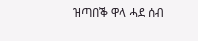ዝጣበቕ ዋላ ሓደ ሰብ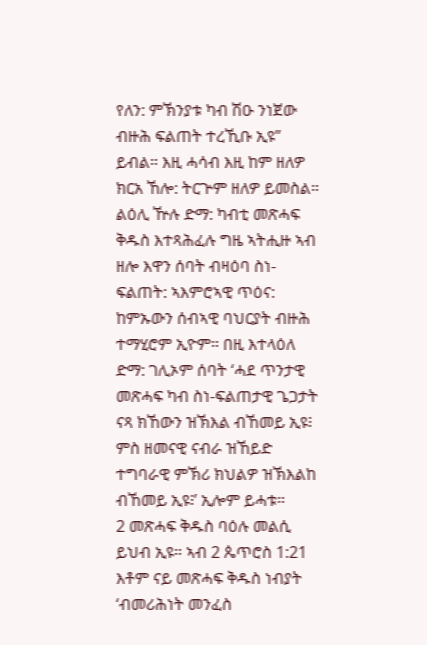የለን: ምኽንያቱ ካብ ሽዑ ንነጀው ብዙሕ ፍልጠት ተረኺቡ ኢዩ” ይብል። እዚ ሓሳብ እዚ ከም ዘለዎ ክርአ ኸሎ: ትርጕም ዘለዎ ይመስል። ልዕሊ ዅሉ ድማ: ካብቲ መጽሓፍ ቅዱስ እተጻሕፈሉ ግዜ ኣትሒዙ ኣብ ዘሎ እዋን ሰባት ብዛዕባ ስነ-ፍልጠት: ኣእምሮኣዊ ጥዕና: ከምኡውን ሰብኣዊ ባህርያት ብዙሕ ተማሂሮም ኢዮም። በዚ እተላዕለ ድማ: ገሊኦም ሰባት ‘ሓደ ጥንታዊ መጽሓፍ ካብ ስነ-ፍልጠታዊ ጌጋታት ናጻ ክኸውን ዝኽእል ብኸመይ ኢዩ፧ ምስ ዘመናዊ ናብራ ዝኸይድ ተግባራዊ ምኽሪ ክህልዎ ዝኽእልከ ብኸመይ ኢዩ፧’ ኢሎም ይሓቱ።
2 መጽሓፍ ቅዱስ ባዕሉ መልሲ ይህብ ኢዩ። ኣብ 2 ጴጥሮስ 1:21 እቶም ናይ መጽሓፍ ቅዱስ ነብያት ‘ብመሪሕነት መንፈስ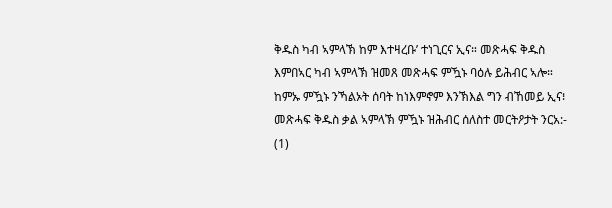ቅዱስ ካብ ኣምላኽ ከም እተዛረቡ’ ተነጊርና ኢና። መጽሓፍ ቅዱስ እምበኣር ካብ ኣምላኽ ዝመጸ መጽሓፍ ምዃኑ ባዕሉ ይሕብር ኣሎ። ከምኡ ምዃኑ ንኻልኦት ሰባት ከነእምኖም እንኽእል ግን ብኸመይ ኢና፧ መጽሓፍ ቅዱስ ቃል ኣምላኽ ምዃኑ ዝሕብር ሰለስተ መርትዖታት ንርአ:- (1)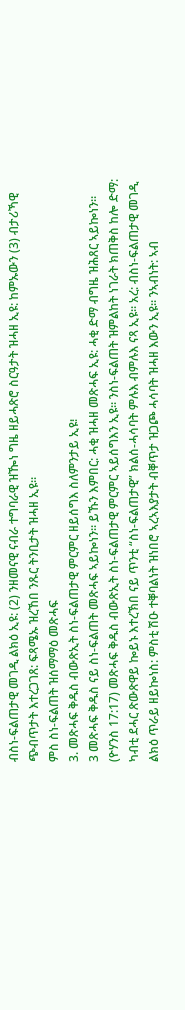ብስነ-ፍልጠታዊ መገዲ ልክዕ ኢዩ: (2) ንዘመናዊ ናብራ ተግባራዊ ዝዀነ ግዜ ዘይሓጽሮ ስርዓታት ዝሓዘ ኢዩ: ከምኡውን (3) ብታሪኻዊ ጭብጥታት እተረጋገጸ: ፍጻሜኡ ዝረኸበ ንጹር ትንቢታት ዝሓዘ ኢዩ።
ምስ ስነ-ፍልጠት ዝሰማማዕ መጽሓፍ
3. መጽሓፍ ቅዱስ ብውጽኢት ስነ-ፍልጠታዊ ምርምር ዘይሰግእ ስለምንታይ ኢዩ፧
3 መጽሓፍ ቅዱስ ናይ ስነ-ፍልጠት መጽሓፍ ኣይኰነን። ይኹን እምበር: ሓቂ ዝሓዘ መጽሓፍ ኢዩ: ሓቂ ድማ ብግዜ ዝሕጸር ኣይኰነን። (ዮሃንስ 17:17) መጽሓፍ ቅዱስ ብውጽኢት ስነ-ፍልጠታዊ ምርምር ኣይሰግእን ኢዩ። ንስነ-ፍልጠት ዝምልከት ነገራት ክጠቅስ ከሎ ድማ: ካብቲ ደሓር ጽውጽዋይ ኰይኑ እተረኽበ ናይ ጥንቲ “ስነ-ፍልጠታዊ” ክልሰ-ሓሳባት ምሉእ ብምሉእ ናጻ ኢዩ። አረ: ብስነ-ፍልጠታዊ መገዲ ልክዕ ጥራይ ዘይኰነስ: ምስቲ ሽዑ ተቐባልነት ዝነበሮ ኣረኣእያታት ብቐጥታ ዝጋጮ ሓሳባት ዝሓዘ እውን ኢዩ። ንኣብነት: ኣብ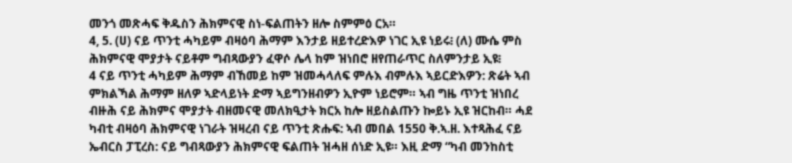መንጎ መጽሓፍ ቅዱስን ሕክምናዊ ስነ-ፍልጠትን ዘሎ ስምምዕ ርአ።
4, 5. (ሀ) ናይ ጥንቲ ሓካይም ብዛዕባ ሕማም እንታይ ዘይተረድእዎ ነገር ኢዩ ነይሩ፧ (ለ) ሙሴ ምስ ሕክምናዊ ሞያታት ናይቶም ግብጻውያን ፈዋሶ ሌላ ከም ዝነበሮ ዘየጠራጥር ስለምንታይ ኢዩ፧
4 ናይ ጥንቲ ሓካይም ሕማም ብኸመይ ከም ዝመሓላለፍ ምሉእ ብምሉእ ኣይርድእዎን: ጽሬት ኣብ ምክልኻል ሕማም ዘለዎ ኣድላይነት ድማ ኣይግንዘብዎን ኢዮም ነይሮም። ኣብ ግዜ ጥንቲ ዝነበረ ብዙሕ ናይ ሕክምና ሞያታት ብዘመናዊ መለክዒታት ክርአ ከሎ ዘይስልጡን ኰይኑ ኢዩ ዝርከብ። ሓደ ካብቲ ብዛዕባ ሕክምናዊ ነገራት ዝዛረብ ናይ ጥንቲ ጽሑፍ: ኣብ መበል 1550 ቅ.ኣ.ዘ. እተጻሕፈ ናይ ኤብርስ ፓፒረስ: ናይ ግብጻውያን ሕክምናዊ ፍልጠት ዝሓዘ ሰነድ ኢዩ። እዚ ድማ “ካብ መንከስቲ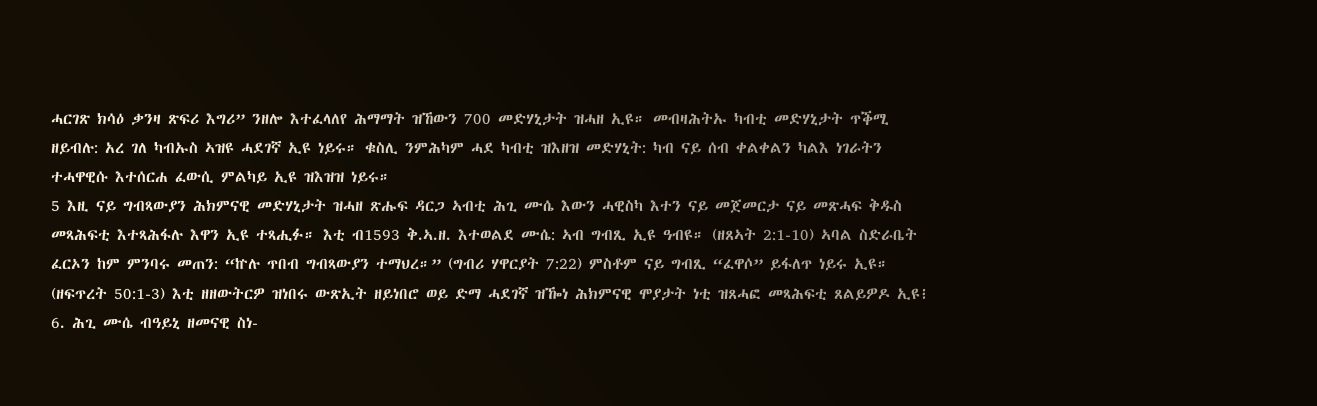ሓርገጽ ክሳዕ ቃንዛ ጽፍሪ እግሪ” ንዘሎ እተፈላለየ ሕማማት ዝኸውን 700 መድሃኒታት ዝሓዘ ኢዩ። መብዛሕትኡ ካብቲ መድሃኒታት ጥቕሚ ዘይብሉ: አረ ገለ ካብኡስ ኣዝዩ ሓደገኛ ኢዩ ነይሩ። ቁስሊ ንምሕካም ሓደ ካብቲ ዝእዘዝ መድሃኒት: ካብ ናይ ሰብ ቀልቀልን ካልእ ነገራትን ተሓዋዊሱ እተሰርሐ ፈውሲ ምልካይ ኢዩ ዝእዝዝ ነይሩ።
5 እዚ ናይ ግብጻውያን ሕክምናዊ መድሃኒታት ዝሓዘ ጽሑፍ ዳርጋ ኣብቲ ሕጊ ሙሴ እውን ሓዊስካ እተን ናይ መጀመርታ ናይ መጽሓፍ ቅዱስ መጻሕፍቲ እተጻሕፋሉ እዋን ኢዩ ተጻሒፉ። እቲ ብ1593 ቅ.ኣ.ዘ. እተወልደ ሙሴ: ኣብ ግብጺ ኢዩ ዓብዩ። (ዘጸኣት 2:1-10) ኣባል ስድራቤት ፈርኦን ከም ምንባሩ መጠን: “ኵሉ ጥበብ ግብጻውያን ተማህረ።” (ግብሪ ሃዋርያት 7:22) ምስቶም ናይ ግብጺ “ፈዋሶ” ይፋለጥ ነይሩ ኢዩ። (ዘፍጥረት 50:1-3) እቲ ዘዘውትርዎ ዝነበሩ ውጽኢት ዘይነበሮ ወይ ድማ ሓደገኛ ዝዀነ ሕክምናዊ ሞያታት ነቲ ዝጸሓፎ መጻሕፍቲ ጸልይዎዶ ኢዩ፧
6. ሕጊ ሙሴ ብዓይኒ ዘመናዊ ስነ-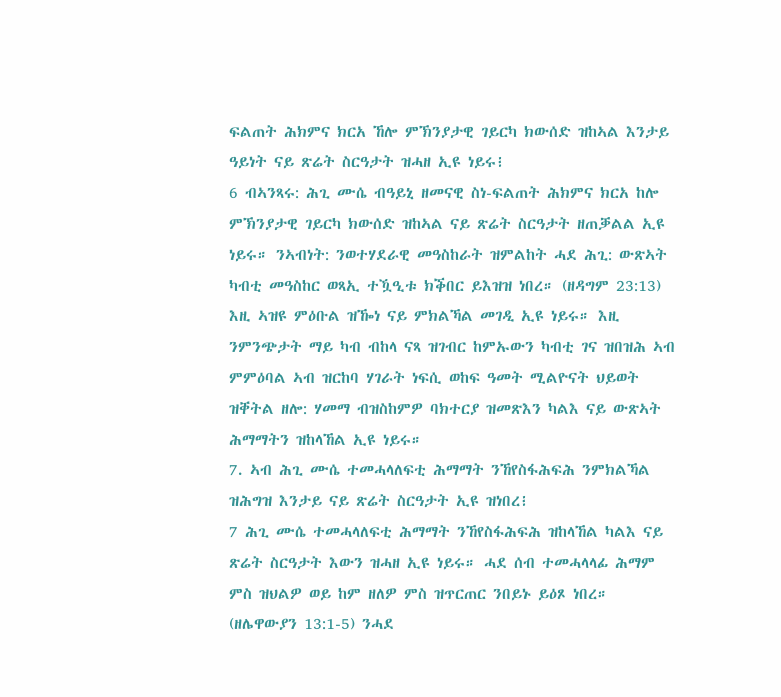ፍልጠት ሕክምና ክርአ ኸሎ ምኽንያታዊ ገይርካ ክውሰድ ዝከኣል እንታይ ዓይነት ናይ ጽሬት ስርዓታት ዝሓዘ ኢዩ ነይሩ፧
6 ብኣንጻሩ: ሕጊ ሙሴ ብዓይኒ ዘመናዊ ስነ-ፍልጠት ሕክምና ክርአ ከሎ ምኽንያታዊ ገይርካ ክውሰድ ዝከኣል ናይ ጽሬት ስርዓታት ዘጠቓልል ኢዩ ነይሩ። ንኣብነት: ንወተሃደራዊ መዓስከራት ዝምልከት ሓደ ሕጊ: ውጽኣት ካብቲ መዓስከር ወጻኢ ተዃዒቱ ክቕበር ይእዝዝ ነበረ። (ዘዳግም 23:13) እዚ ኣዝዩ ምዕቡል ዝዀነ ናይ ምክልኻል መገዲ ኢዩ ነይሩ። እዚ ንምንጭታት ማይ ካብ ብከላ ናጻ ዝገብር ከምኡውን ካብቲ ገና ዝበዝሕ ኣብ ምምዕባል ኣብ ዝርከባ ሃገራት ነፍሲ ወከፍ ዓመት ሚልዮናት ህይወት ዝቐትል ዘሎ: ሃመማ ብዝስከምዎ ባክተርያ ዝመጽእን ካልእ ናይ ውጽኣት ሕማማትን ዝከላኸል ኢዩ ነይሩ።
7. ኣብ ሕጊ ሙሴ ተመሓላለፍቲ ሕማማት ንኸየስፋሕፍሕ ንምክልኻል ዝሕግዝ እንታይ ናይ ጽሬት ስርዓታት ኢዩ ዝነበረ፧
7 ሕጊ ሙሴ ተመሓላለፍቲ ሕማማት ንኸየስፋሕፍሕ ዝከላኸል ካልእ ናይ ጽሬት ስርዓታት እውን ዝሓዘ ኢዩ ነይሩ። ሓደ ሰብ ተመሓላላፊ ሕማም ምስ ዝህልዎ ወይ ከም ዘለዎ ምስ ዝጥርጠር ንበይኑ ይዕጾ ነበረ። (ዘሌዋውያን 13:1-5) ንሓደ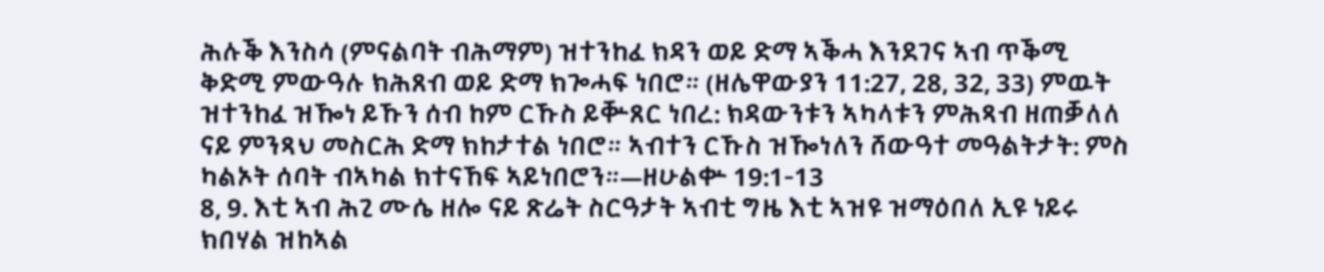ሕሉቕ እንስሳ (ምናልባት ብሕማም) ዝተንከፈ ክዳን ወይ ድማ ኣቕሓ እንደገና ኣብ ጥቕሚ ቅድሚ ምውዓሉ ክሕጸብ ወይ ድማ ክጐሓፍ ነበሮ። (ዘሌዋውያን 11:27, 28, 32, 33) ምዉት ዝተንከፈ ዝዀነ ይኹን ሰብ ከም ርኹስ ይቝጸር ነበረ: ክዳውንቱን ኣካላቱን ምሕጻብ ዘጠቓለለ ናይ ምንጻህ መስርሕ ድማ ክከታተል ነበሮ። ኣብተን ርኹስ ዝዀነለን ሸውዓተ መዓልትታት: ምስ ካልኦት ሰባት ብኣካል ክተናኸፍ ኣይነበሮን።—ዘሁልቍ 19:1-13
8, 9. እቲ ኣብ ሕጊ ሙሴ ዘሎ ናይ ጽሬት ስርዓታት ኣብቲ ግዜ እቲ ኣዝዩ ዝማዕበለ ኢዩ ነይሩ ክበሃል ዝከኣል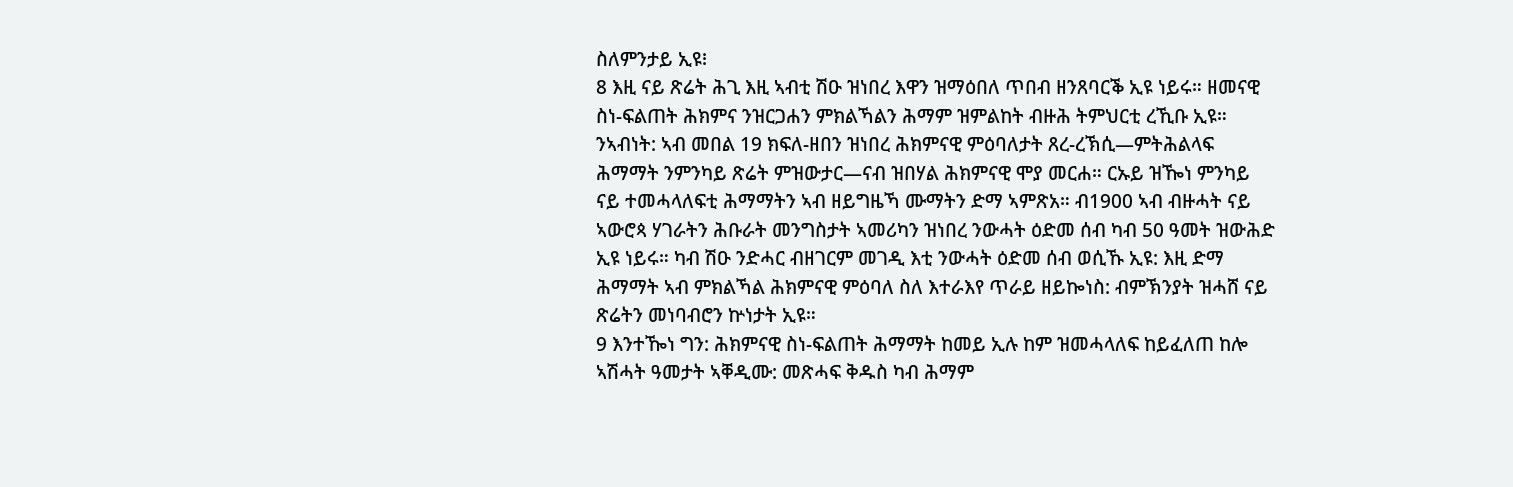ስለምንታይ ኢዩ፧
8 እዚ ናይ ጽሬት ሕጊ እዚ ኣብቲ ሽዑ ዝነበረ እዋን ዝማዕበለ ጥበብ ዘንጸባርቕ ኢዩ ነይሩ። ዘመናዊ ስነ-ፍልጠት ሕክምና ንዝርጋሐን ምክልኻልን ሕማም ዝምልከት ብዙሕ ትምህርቲ ረኺቡ ኢዩ። ንኣብነት: ኣብ መበል 19 ክፍለ-ዘበን ዝነበረ ሕክምናዊ ምዕባለታት ጸረ-ረኽሲ—ምትሕልላፍ ሕማማት ንምንካይ ጽሬት ምዝውታር—ናብ ዝበሃል ሕክምናዊ ሞያ መርሐ። ርኡይ ዝዀነ ምንካይ ናይ ተመሓላለፍቲ ሕማማትን ኣብ ዘይግዜኻ ሙማትን ድማ ኣምጽአ። ብ1900 ኣብ ብዙሓት ናይ ኣውሮጳ ሃገራትን ሕቡራት መንግስታት ኣመሪካን ዝነበረ ንውሓት ዕድመ ሰብ ካብ 50 ዓመት ዝውሕድ ኢዩ ነይሩ። ካብ ሽዑ ንድሓር ብዘገርም መገዲ እቲ ንውሓት ዕድመ ሰብ ወሲኹ ኢዩ: እዚ ድማ ሕማማት ኣብ ምክልኻል ሕክምናዊ ምዕባለ ስለ እተራእየ ጥራይ ዘይኰነስ: ብምኽንያት ዝሓሸ ናይ ጽሬትን መነባብሮን ኵነታት ኢዩ።
9 እንተዀነ ግን: ሕክምናዊ ስነ-ፍልጠት ሕማማት ከመይ ኢሉ ከም ዝመሓላለፍ ከይፈለጠ ከሎ ኣሽሓት ዓመታት ኣቐዲሙ: መጽሓፍ ቅዱስ ካብ ሕማም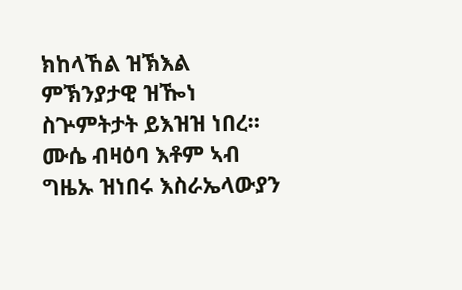ክከላኸል ዝኽእል ምኽንያታዊ ዝዀነ ስጕምትታት ይእዝዝ ነበረ። ሙሴ ብዛዕባ እቶም ኣብ ግዜኡ ዝነበሩ እስራኤላውያን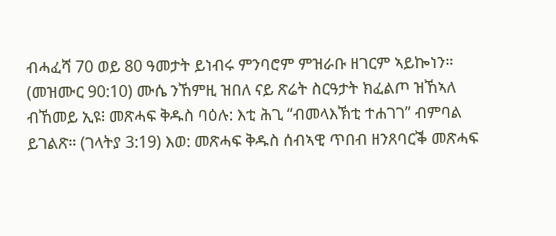ብሓፈሻ 70 ወይ 80 ዓመታት ይነብሩ ምንባሮም ምዝራቡ ዘገርም ኣይኰነን። (መዝሙር 90:10) ሙሴ ንኸምዚ ዝበለ ናይ ጽሬት ስርዓታት ክፈልጦ ዝኸኣለ ብኸመይ ኢዩ፧ መጽሓፍ ቅዱስ ባዕሉ: እቲ ሕጊ “ብመላእኽቲ ተሐገገ” ብምባል ይገልጽ። (ገላትያ 3:19) እወ: መጽሓፍ ቅዱስ ሰብኣዊ ጥበብ ዘንጸባርቕ መጽሓፍ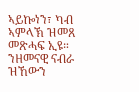ኣይኰነን፣ ካብ ኣምላኽ ዝመጸ መጽሓፍ ኢዩ።
ንዘመናዊ ናብራ ዝኸውን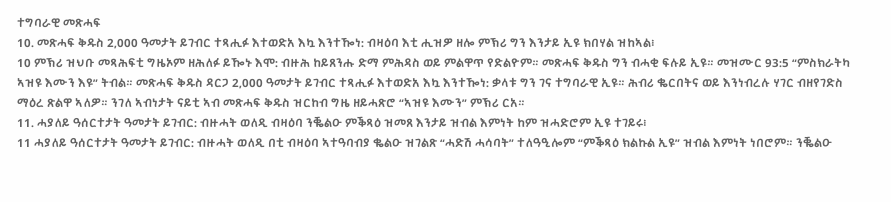ተግባራዊ መጽሓፍ
10. መጽሓፍ ቅዱስ 2,000 ዓመታት ይገብር ተጻሒፉ እተወድአ እኳ እንተዀነ: ብዛዕባ እቲ ሒዝዎ ዘሎ ምኽሪ ግን እንታይ ኢዩ ክበሃል ዝከኣል፧
10 ምኽሪ ዝህቡ መጻሕፍቲ ግዜኦም ዘሕለፉ ይዀኑ እሞ: ብዙሕ ከይጸንሑ ድማ ምሕዳስ ወይ ምልዋጥ የድልዮም። መጽሓፍ ቅዱስ ግን ብሓቂ ፍሉይ ኢዩ። መዝሙር 93:5 “ምስክራትካ ኣዝዩ እሙን እዩ” ትብል። መጽሓፍ ቅዱስ ዳርጋ 2,000 ዓመታት ይገብር ተጻሒፉ እተወድአ እኳ እንተዀነ: ቃላቱ ግን ገና ተግባራዊ ኢዩ። ሕብሪ ቈርበትና ወይ እንነብረሉ ሃገር ብዘየገድስ ማዕረ ጽልዋ ኣለዎ። ንገለ ኣብነታት ናይቲ ኣብ መጽሓፍ ቅዱስ ዝርከብ ግዜ ዘይሓጽሮ “ኣዝዩ እሙን” ምኽሪ ርአ።
11. ሓያለይ ዓሰርተታት ዓመታት ይገብር: ብዙሓት ወለዲ ብዛዕባ ንቘልዑ ምቕጻዕ ዝመጸ እንታይ ዝብል እምነት ከም ዝሓድሮም ኢዩ ተገይሩ፧
11 ሓያለይ ዓሰርተታት ዓመታት ይገብር: ብዙሓት ወለዲ በቲ ብዛዕባ ኣተዓባብያ ቈልዑ ዝገልጽ “ሓድሽ ሓሳባት” ተለዓዒሎም “ምቕጻዕ ክልኩል ኢዩ” ዝብል እምነት ነበሮም። ንቘልዑ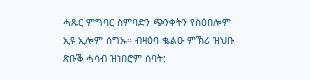ሓጹር ምግባር ስምባድን ጭንቀትን የስዕበሎም ኢዩ ኢሎም ሰግኡ። ብዛዕባ ቈልዑ ምኽሪ ዝህቡ ጽቡቕ ሓሳብ ዝነበሮም ሰባት: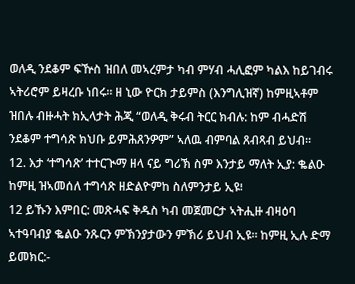ወለዲ ንደቆም ፍዅስ ዝበለ መኣረምታ ካብ ምሃብ ሓሊፎም ካልእ ከይገብሩ ኣትሪሮም ይዛረቡ ነበሩ። ዘ ኒው ዮርክ ታይምስ (እንግሊዝኛ) ከምዚኣቶም ዝበሉ ብዙሓት ክኢላታት ሕጂ “ወለዲ ቅሩብ ትርር ክብሉ: ከም ብሓድሽ ንደቆም ተግሳጽ ክህቡ ይምሕጸንዎም” ኣለዉ ብምባል ጸብጻብ ይህብ።
12. እታ ‘ተግሳጽ’ ተተርጒማ ዘላ ናይ ግሪኽ ስም እንታይ ማለት ኢያ: ቈልዑ ከምዚ ዝኣመሰለ ተግሳጽ ዘድልዮምከ ስለምንታይ ኢዩ፧
12 ይኹን እምበር: መጽሓፍ ቅዱስ ካብ መጀመርታ ኣትሒዙ ብዛዕባ ኣተዓባብያ ቈልዑ ንጹርን ምኽንያታውን ምኽሪ ይህብ ኢዩ። ከምዚ ኢሉ ድማ ይመክር:-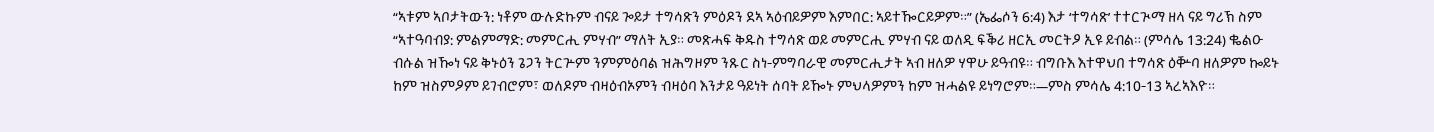“ኣቱም ኣቦታትውን: ነቶም ውሉድኩም ብናይ ጐይታ ተግሳጽን ምዕዶን ደኣ ኣዕብይዎም እምበር: ኣይተዀርይዎም።” (ኤፌሶን 6:4) እታ ‘ተግሳጽ’ ተተርጒማ ዘላ ናይ ግሪኽ ስም “ኣተዓባብያ: ምልምማድ: መምርሒ ምሃብ” ማለት ኢያ። መጽሓፍ ቅዱስ ተግሳጽ ወይ መምርሒ ምሃብ ናይ ወለዲ ፍቕሪ ዘርኢ መርትዖ ኢዩ ይብል። (ምሳሌ 13:24) ቈልዑ ብሱል ዝዀነ ናይ ቅኑዕን ጌጋን ትርጕም ንምምዕባል ዝሕግዞም ንጹር ስነ-ምግባራዊ መምርሒታት ኣብ ዘለዎ ሃዋሁ ይዓብዩ። ብግቡእ እተዋህበ ተግሳጽ ዕቝባ ዘለዎም ኰይኑ ከም ዝስምዖም ይገብሮም፣ ወለዶም ብዛዕብኦምን ብዛዕባ እንታይ ዓይነት ሰባት ይዀኑ ምህላዎምን ከም ዝሓልዩ ይነግሮም።—ምስ ምሳሌ 4:10-13 ኣረኣእዮ።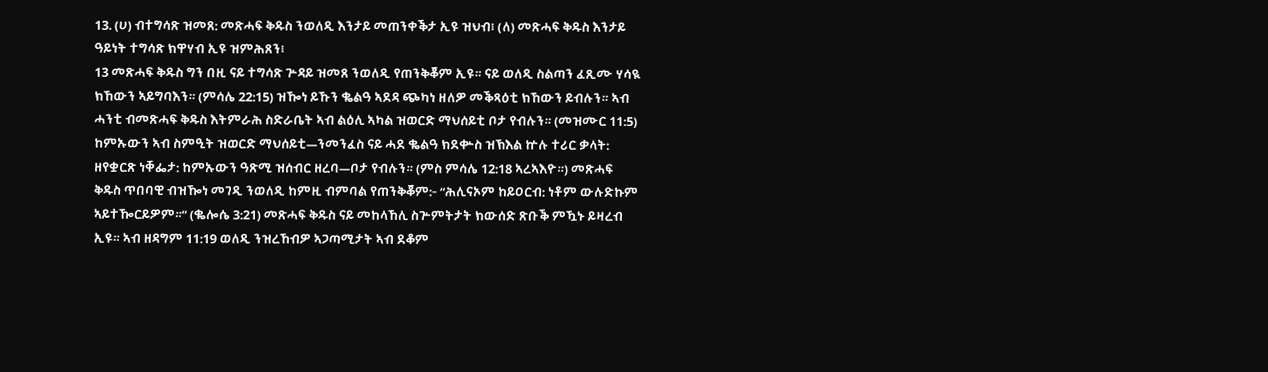13. (ሀ) ብተግሳጽ ዝመጸ: መጽሓፍ ቅዱስ ንወለዲ እንታይ መጠንቀቕታ ኢዩ ዝህብ፧ (ለ) መጽሓፍ ቅዱስ እንታይ ዓይነት ተግሳጽ ክዋሃብ ኢዩ ዝምሕጸን፧
13 መጽሓፍ ቅዱስ ግን በዚ ናይ ተግሳጽ ጕዳይ ዝመጸ ንወለዲ የጠንቅቖም ኢዩ። ናይ ወለዲ ስልጣን ፈጺሙ ሃሳዪ ክኸውን ኣይግባእን። (ምሳሌ 22:15) ዝዀነ ይኹን ቈልዓ ኣደዳ ጭካነ ዘለዎ መቕጻዕቲ ክኸውን ይብሉን። ኣብ ሓንቲ ብመጽሓፍ ቅዱስ እትምራሕ ስድራቤት ኣብ ልዕሊ ኣካል ዝወርድ ማህሰይቲ ቦታ የብሉን። (መዝሙር 11:5) ከምኡውን ኣብ ስምዒት ዝወርድ ማህሰይቲ—ንመንፈስ ናይ ሓደ ቈልዓ ክደቍስ ዝኽእል ኵሉ ተሪር ቃላት: ዘየቋርጽ ነቐፌታ: ከምኡውን ዓጽሚ ዝሰብር ዘረባ—ቦታ የብሉን። (ምስ ምሳሌ 12:18 ኣረኣእዮ።) መጽሓፍ ቅዱስ ጥበባዊ ብዝዀነ መገዲ ንወለዲ ከምዚ ብምባል የጠንቅቖም:- “ሕሊናኦም ከይዐርብ: ነቶም ውሉድኩም ኣይተዀርይዎም።” (ቈሎሴ 3:21) መጽሓፍ ቅዱስ ናይ መከላኸሊ ስጕምትታት ክውሰድ ጽቡቕ ምዃኑ ይዛረብ ኢዩ። ኣብ ዘዳግም 11:19 ወለዲ ንዝረኸብዎ ኣጋጣሚታት ኣብ ደቆም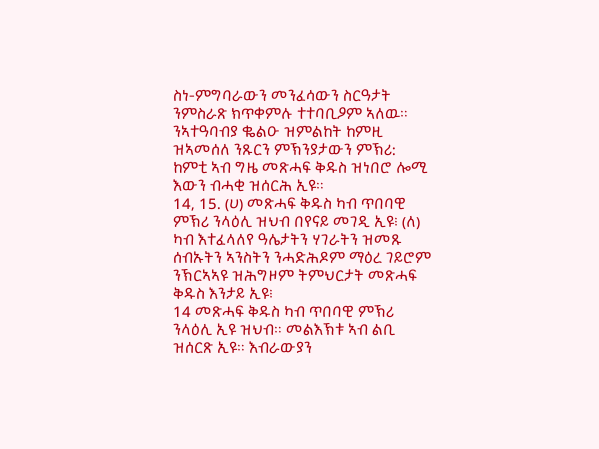ስነ-ምግባራውን መንፈሳውን ስርዓታት ንምስራጽ ክጥቀምሉ ተተባቢዖም ኣለዉ። ንኣተዓባብያ ቈልዑ ዝምልከት ከምዚ ዝኣመሰለ ንጹርን ምኽንያታውን ምኽሪ: ከምቲ ኣብ ግዜ መጽሓፍ ቅዱስ ዝነበሮ ሎሚ እውን ብሓቂ ዝሰርሕ ኢዩ።
14, 15. (ሀ) መጽሓፍ ቅዱስ ካብ ጥበባዊ ምኽሪ ንላዕሊ ዝህብ በየናይ መገዲ ኢዩ፧ (ለ) ካብ እተፈላለየ ዓሌታትን ሃገራትን ዝመጹ ሰብኡትን ኣንስትን ንሓድሕዶም ማዕረ ገይሮም ንኽርኣኣዩ ዝሕግዞም ትምህርታት መጽሓፍ ቅዱስ እንታይ ኢዩ፧
14 መጽሓፍ ቅዱስ ካብ ጥበባዊ ምኽሪ ንላዕሊ ኢዩ ዝህብ። መልእኽቱ ኣብ ልቢ ዝሰርጽ ኢዩ። እብራውያን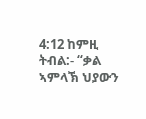4:12 ከምዚ ትብል:- “ቃል ኣምላኽ ህያውን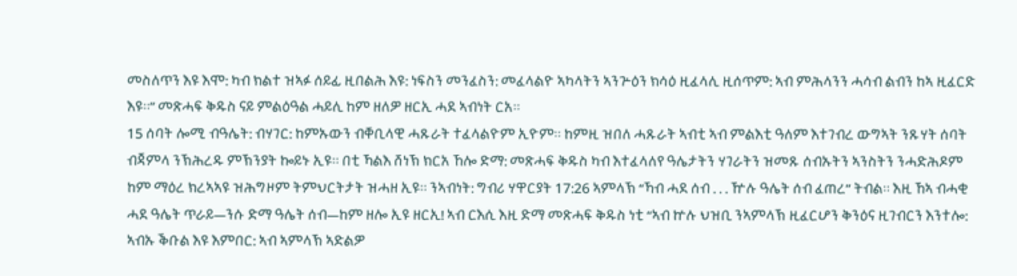መስለጥን እዩ እሞ: ካብ ክልተ ዝኣፉ ሰይፊ ዚበልሕ እዩ: ነፍስን መንፈስን: መፈላልዮ ኣካላትን ኣንጕዕን ክሳዕ ዚፈላሊ ዚሰጥም: ኣብ ምሕላንን ሓሳብ ልብን ከኣ ዚፈርድ እዩ።” መጽሓፍ ቅዱስ ናይ ምልዕዓል ሓይሊ ከም ዘለዎ ዘርኢ ሓደ ኣብነት ርአ።
15 ሰባት ሎሚ ብዓሌት: ብሃገር: ከምኡውን ብቐቢላዊ ሓጹራት ተፈላልዮም ኢዮም። ከምዚ ዝበለ ሓጹራት ኣብቲ ኣብ ምልእቲ ዓለም እተገብረ ውግኣት ንጹሃት ሰባት ብጃምላ ንኽሕረዱ ምኽንያት ኰይኑ ኢዩ። በቲ ኻልእ ሸነኽ ክርአ ኸሎ ድማ: መጽሓፍ ቅዱስ ካብ እተፈላለየ ዓሌታትን ሃገራትን ዝመጹ ሰብኡትን ኣንስትን ንሓድሕዶም ከም ማዕረ ክረኣኣዩ ዝሕግዞም ትምህርትታት ዝሓዘ ኢዩ። ንኣብነት: ግብሪ ሃዋርያት 17:26 ኣምላኽ “ኻብ ሓደ ሰብ . . . ዅሉ ዓሌት ሰብ ፈጠረ” ትብል። እዚ ኸኣ ብሓቂ ሓደ ዓሌት ጥራይ—ንሱ ድማ ዓሌት ሰብ—ከም ዘሎ ኢዩ ዘርኢ! ኣብ ርእሲ እዚ ድማ መጽሓፍ ቅዱስ ነቲ “ኣብ ኵሉ ህዝቢ ንኣምላኽ ዚፈርሆን ቅንዕና ዚገብርን እንተሎ: ኣብኡ ቕቡል እዩ እምበር: ኣብ ኣምላኽ ኣድልዎ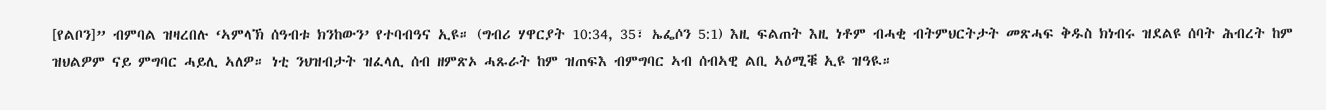[የልቦን]” ብምባል ዝዛረበሉ ‘ኣምላኽ ሰዓብቱ ክንከውን’ የተባብዓና ኢዩ። (ግብሪ ሃዋርያት 10:34, 35፣ ኤፌሶን 5:1) እዚ ፍልጠት እዚ ነቶም ብሓቂ ብትምህርትታት መጽሓፍ ቅዱስ ክነብሩ ዝደልዩ ሰባት ሕብረት ከም ዝህልዎም ናይ ምግባር ሓይሊ ኣለዎ። ነቲ ንህዝብታት ዝፈላሊ ሰብ ዘምጽኦ ሓጹራት ከም ዝጠፍእ ብምግባር ኣብ ሰብኣዊ ልቢ ኣዕሚቑ ኢዩ ዝዓዪ።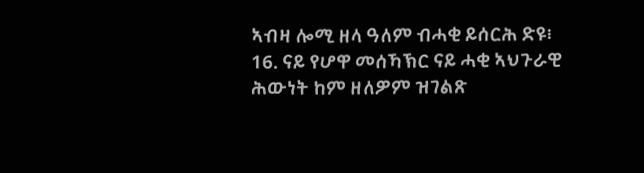ኣብዛ ሎሚ ዘላ ዓለም ብሓቂ ይሰርሕ ድዩ፧
16. ናይ የሆዋ መሰኻኽር ናይ ሓቂ ኣህጉራዊ ሕውነት ከም ዘለዎም ዝገልጽ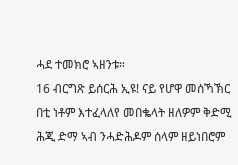ሓደ ተመክሮ ኣዘንቱ።
16 ብርግጽ ይሰርሕ ኢዩ! ናይ የሆዋ መሰኻኽር በቲ ነቶም እተፈላለየ መበቈላት ዘለዎም ቅድሚ ሕጂ ድማ ኣብ ንሓድሕዶም ሰላም ዘይነበሮም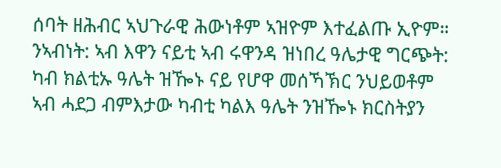ሰባት ዘሕብር ኣህጉራዊ ሕውነቶም ኣዝዮም እተፈልጡ ኢዮም። ንኣብነት: ኣብ እዋን ናይቲ ኣብ ሩዋንዳ ዝነበረ ዓሌታዊ ግርጭት: ካብ ክልቲኡ ዓሌት ዝዀኑ ናይ የሆዋ መሰኻኽር ንህይወቶም ኣብ ሓደጋ ብምእታው ካብቲ ካልእ ዓሌት ንዝዀኑ ክርስትያን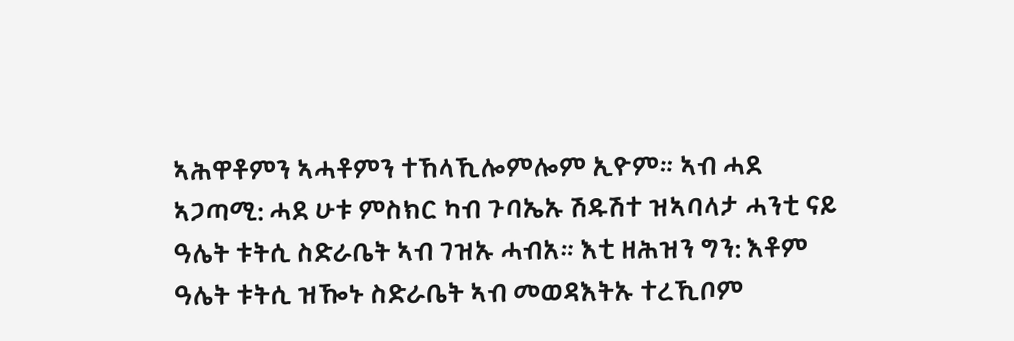ኣሕዋቶምን ኣሓቶምን ተኸላኺሎምሎም ኢዮም። ኣብ ሓደ ኣጋጣሚ: ሓደ ሁቱ ምስክር ካብ ጉባኤኡ ሽዱሽተ ዝኣባላታ ሓንቲ ናይ ዓሌት ቱትሲ ስድራቤት ኣብ ገዝኡ ሓብአ። እቲ ዘሕዝን ግን: እቶም ዓሌት ቱትሲ ዝዀኑ ስድራቤት ኣብ መወዳእትኡ ተረኺቦም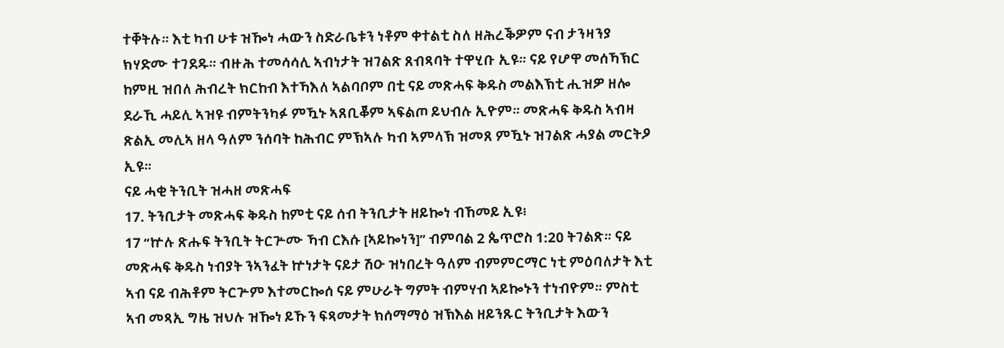ተቐትሉ። እቲ ካብ ሁቱ ዝዀነ ሓውን ስድራቤቱን ነቶም ቀተልቲ ስለ ዘሕረቕዎም ናብ ታንዛንያ ክሃድሙ ተገደዱ። ብዙሕ ተመሳሳሊ ኣብነታት ዝገልጽ ጸብጻባት ተዋሂቡ ኢዩ። ናይ የሆዋ መሰኻኽር ከምዚ ዝበለ ሕብረት ክርከብ እተኻእለ ኣልባቦም በቲ ናይ መጽሓፍ ቅዱስ መልእኽቲ ሒዝዎ ዘሎ ደራኺ ሓይሊ ኣዝዩ ብምትንካፉ ምዃኑ ኣጸቢቖም ኣፍልጦ ይህብሉ ኢዮም። መጽሓፍ ቅዱስ ኣብዛ ጽልኢ መሊኣ ዘላ ዓለም ንሰባት ከሕብር ምኽኣሉ ካብ ኣምላኽ ዝመጸ ምዃኑ ዝገልጽ ሓያል መርትዖ ኢዩ።
ናይ ሓቂ ትንቢት ዝሓዘ መጽሓፍ
17. ትንቢታት መጽሓፍ ቅዱስ ከምቲ ናይ ሰብ ትንቢታት ዘይኰነ ብኸመይ ኢዩ፧
17 “ኵሉ ጽሑፍ ትንቢት ትርጕሙ ኻብ ርእሱ [ኣይኰነን]” ብምባል 2 ጴጥሮስ 1:20 ትገልጽ። ናይ መጽሓፍ ቅዱስ ነብያት ንኣንፈት ኵነታት ናይታ ሽዑ ዝነበረት ዓለም ብምምርማር ነቲ ምዕባለታት እቲ ኣብ ናይ ብሕቶም ትርጕም እተመርኰሰ ናይ ምሁራት ግምት ብምሃብ ኣይኰኑን ተነብዮም። ምስቲ ኣብ መጻኢ ግዜ ዝህሉ ዝዀነ ይኹን ፍጻመታት ክሰማማዕ ዝኽእል ዘይንጹር ትንቢታት እውን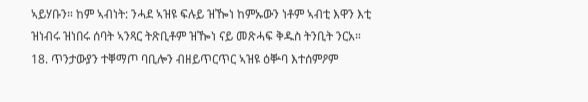ኣይሃቡን። ከም ኣብነት: ንሓደ ኣዝዩ ፍሉይ ዝዀነ ከምኡውን ነቶም ኣብቲ እዋን እቲ ዝነብሩ ዝነበሩ ሰባት ኣንጻር ትጽቢቶም ዝዀነ ናይ መጽሓፍ ቅዱስ ትንቢት ንርአ።
18. ጥንታውያን ተቐማጦ ባቢሎን ብዘይጥርጥር ኣዝዩ ዕቝባ እተሰምዖም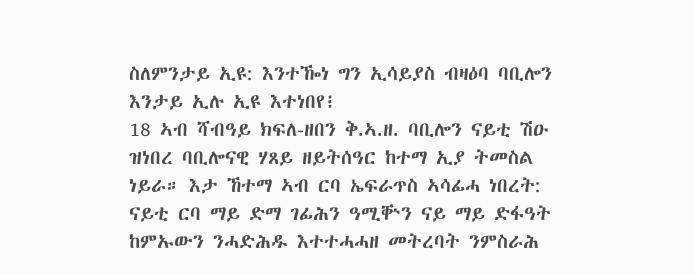ስለምንታይ ኢዩ: እንተዀነ ግን ኢሳይያስ ብዛዕባ ባቢሎን እንታይ ኢሉ ኢዩ እተነበየ፧
18 ኣብ ሻብዓይ ክፍለ-ዘበን ቅ.ኣ.ዘ. ባቢሎን ናይቲ ሽዑ ዝነበረ ባቢሎናዊ ሃጸይ ዘይትሰዓር ከተማ ኢያ ትመስል ነይራ። እታ ኸተማ ኣብ ርባ ኤፍራጥስ ኣሳፊሓ ነበረት: ናይቲ ርባ ማይ ድማ ገፊሕን ዓሚቝን ናይ ማይ ድፋዓት ከምኡውን ንሓድሕዱ እተተሓሓዘ መትረባት ንምስራሕ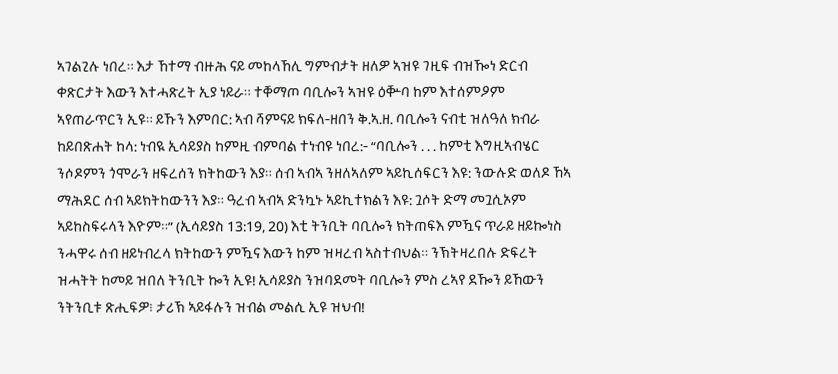ኣገልጊሉ ነበረ። እታ ኸተማ ብዙሕ ናይ መከላኸሊ ግምብታት ዘለዎ ኣዝዩ ገዚፍ ብዝዀነ ድርብ ቀጽርታት እውን እተሓጽረት ኢያ ነይራ። ተቐማጦ ባቢሎን ኣዝዩ ዕቝባ ከም እተሰምዖም ኣየጠራጥርን ኢዩ። ይኹን እምበር: ኣብ ሻምናይ ክፍለ-ዘበን ቅ.ኣ.ዘ. ባቢሎን ናብቲ ዝለዓለ ክብራ ከይበጽሐት ከላ: ነብዪ ኢሳይያስ ከምዚ ብምባል ተነብዩ ነበረ:- “ባቢሎን . . . ከምቲ እግዚኣብሄር ንሶዶምን ጎሞራን ዘፍረሰን ክትከውን እያ። ሰብ ኣብኣ ንዘለኣለም ኣይኪሰፍርን እዩ: ንውሉድ ወለዶ ኸኣ ማሕደር ሰብ ኣይክትከውንን እያ። ዓረብ ኣብኣ ድንኳኑ ኣይኪተክልን እዩ: ጓሶት ድማ መጓሲኦም ኣይከስፍሩላን እዮም።” (ኢሳይያስ 13:19, 20) እቲ ትንቢት ባቢሎን ክትጠፍእ ምዃና ጥራይ ዘይኰነስ ንሓዋሩ ሰብ ዘይነብረላ ክትከውን ምዃና እውን ከም ዝዛረብ ኣስተብህል። ንኽትዛረበሉ ድፍረት ዝሓትት ከመይ ዝበለ ትንቢት ኰን ኢዩ! ኢሳይያስ ንዝባደመት ባቢሎን ምስ ረኣየ ደዀን ይኸውን ንትንቢቱ ጽሒፍዎ፧ ታሪኽ ኣይፋሉን ዝብል መልሲ ኢዩ ዝህብ!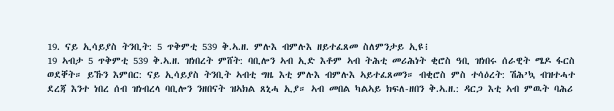19. ናይ ኢሳይያስ ትንቢት: 5 ጥቅምቲ 539 ቅ.ኣ.ዘ. ምሉእ ብምሉእ ዘይተፈጸመ ስለምንታይ ኢዩ፧
19 ኣብታ 5 ጥቅምቲ 539 ቅ.ኣ.ዘ. ዝነበረት ምሸት: ባቢሎን ኣብ ኢድ እቶም ኣብ ትሕቲ መሪሕነት ቂሮስ ዓቢ ዝነበሩ ሰራዊት ሜዶ ፋርስ ወደቐት። ይኹን እምበር: ናይ ኢሳይያስ ትንቢት ኣብቲ ግዜ እቲ ምሉእ ብምሉእ ኣይተፈጸመን። ብቂሮስ ምስ ተሳዕረት: ሽሕ’ኳ ብዝተሓተ ደረጃ እንተ ነበረ ሰብ ዝነብረላ ባቢሎን ንዘበናት ዝኣክል ጸኒሓ ኢያ። ኣብ መበል ካልኣይ ክፍለ-ዘበን ቅ.ኣ.ዘ.: ዳርጋ እቲ ኣብ ምዉት ባሕሪ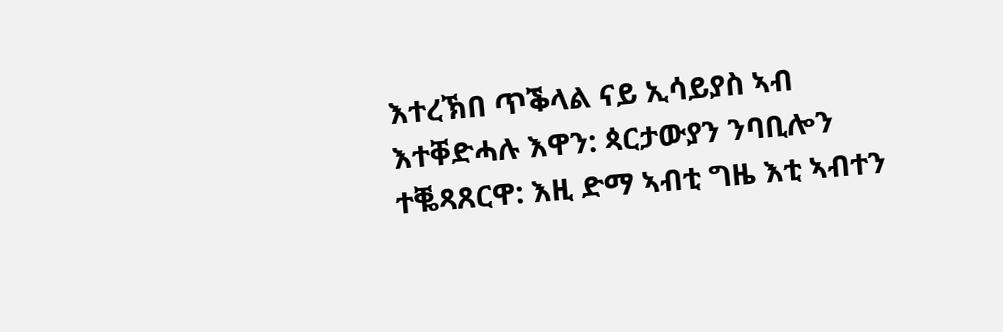እተረኽበ ጥቕላል ናይ ኢሳይያስ ኣብ እተቐድሓሉ እዋን: ጳርታውያን ንባቢሎን ተቘጻጸርዋ: እዚ ድማ ኣብቲ ግዜ እቲ ኣብተን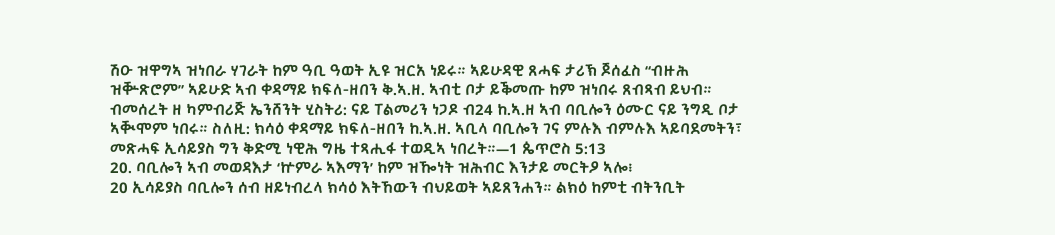ሽዑ ዝዋግኣ ዝነበራ ሃገራት ከም ዓቢ ዓወት ኢዩ ዝርአ ነይሩ። ኣይሁዳዊ ጸሓፍ ታሪኽ ጆሰፈስ “ብዙሕ ዝቝጽሮም” ኣይሁድ ኣብ ቀዳማይ ክፍለ-ዘበን ቅ.ኣ.ዘ. ኣብቲ ቦታ ይቕመጡ ከም ዝነበሩ ጸብጻብ ይህብ። ብመሰረት ዘ ካምብሪጅ ኤንሸንት ሂስትሪ: ናይ ፐልመሪን ነጋዶ ብ24 ከ.ኣ.ዘ ኣብ ባቢሎን ዕሙር ናይ ንግዲ ቦታ ኣቚሞም ነበሩ። ስለዚ: ክሳዕ ቀዳማይ ክፍለ-ዘበን ከ.ኣ.ዘ. ኣቢላ ባቢሎን ገና ምሉእ ብምሉእ ኣይባደመትን፣ መጽሓፍ ኢሳይያስ ግን ቅድሚ ነዊሕ ግዜ ተጻሒፋ ተወዲኣ ነበረት።—1 ጴጥሮስ 5:13
20. ባቢሎን ኣብ መወዳእታ ‘ኵምራ ኣእማን’ ከም ዝዀነት ዝሕብር እንታይ መርትዖ ኣሎ፧
20 ኢሳይያስ ባቢሎን ሰብ ዘይነብረላ ክሳዕ እትኸውን ብህይወት ኣይጸንሐን። ልክዕ ከምቲ ብትንቢት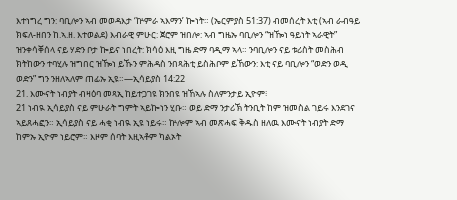እተነግረ ግን: ባቢሎን ኣብ መወዳእታ ‘ኵምራ ኣእማን’ ኰነት። (ኤርምያስ 51:37) ብመሰረት እቲ (ኣብ ራብዓይ ክፍለ-ዘበን ከ.ኣ.ዘ. እተወልደ) እብራዊ ምሁር: ጀሮም ዝበሎ: ኣብ ግዜኡ ባቢሎን “ዝዀነ ዓይነት ኣራዊት” ዝንቀሳቐሰላ ናይ ሃድን ቦታ ኰይና ነበረት: ክሳዕ እዚ ግዜ ድማ ባዲማ ኣላ። ንባቢሎን ናይ ቱሪስት መስሕብ ክትከውን ተባሂሉ ዝግበር ዝዀነ ይኹን ምሕዳስ ንበጻሕቲ ይስሕቦም ይኸውን: እቲ ናይ ባቢሎን “ወድን ወዲ ወድን” ግን ንዘለኣለም ጠፊኡ ኢዩ።—ኢሳይያስ 14:22
21. እሙናት ነብያት ብዛዕባ መጻኢ ከይተጋገዩ ክንበዩ ዝኸኣሉ ስለምንታይ ኢዮም፧
21 ነብዪ ኢሳይያስ ናይ ምሁራት ግምት ኣይኰነን ሂቡ። ወይ ድማ ንታሪኽ ትንቢት ከም ዝመስል ገይሩ እንደገና ኣይጸሓፎን። ኢሳይያስ ናይ ሓቂ ነብዪ ኢዩ ነይሩ። ኵሎም ኣብ መጽሓፍ ቅዱስ ዘለዉ እሙናት ነብያት ድማ ከምኡ ኢዮም ነይሮም። እዞም ሰባት እዚኣቶም ካልኦት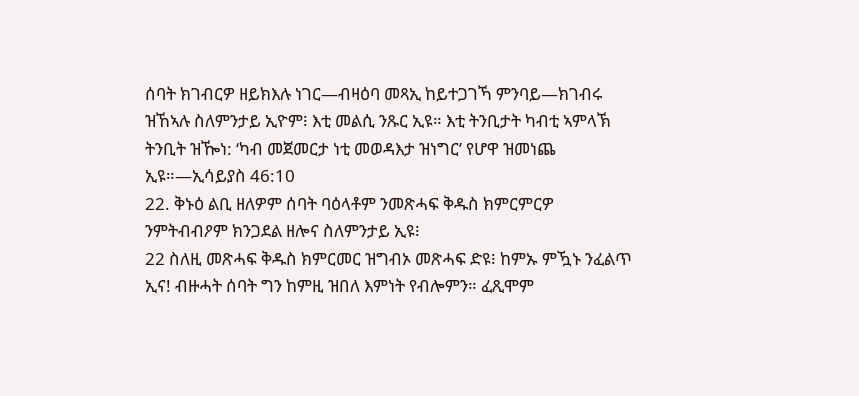ሰባት ክገብርዎ ዘይክእሉ ነገር—ብዛዕባ መጻኢ ከይተጋገኻ ምንባይ—ክገብሩ ዝኸኣሉ ስለምንታይ ኢዮም፧ እቲ መልሲ ንጹር ኢዩ። እቲ ትንቢታት ካብቲ ኣምላኽ ትንቢት ዝዀነ: ‘ካብ መጀመርታ ነቲ መወዳእታ ዝነግር’ የሆዋ ዝመነጨ ኢዩ።—ኢሳይያስ 46:10
22. ቅኑዕ ልቢ ዘለዎም ሰባት ባዕላቶም ንመጽሓፍ ቅዱስ ክምርምርዎ ንምትብብዖም ክንጋደል ዘሎና ስለምንታይ ኢዩ፧
22 ስለዚ መጽሓፍ ቅዱስ ክምርመር ዝግብኦ መጽሓፍ ድዩ፧ ከምኡ ምዃኑ ንፈልጥ ኢና! ብዙሓት ሰባት ግን ከምዚ ዝበለ እምነት የብሎምን። ፈጺሞም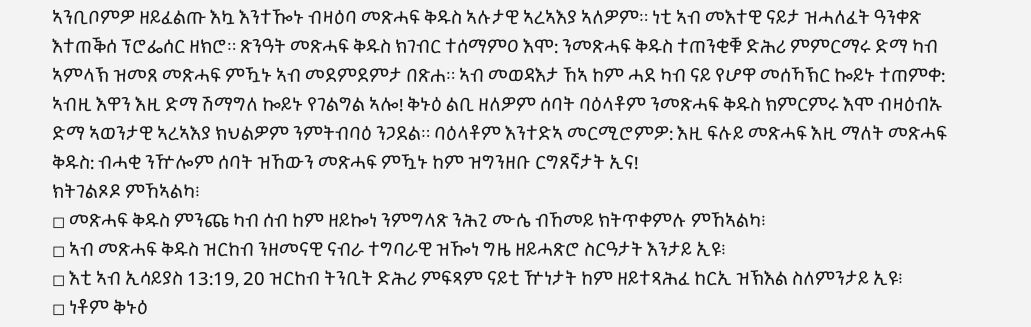ኣንቢቦምዎ ዘይፈልጡ እኳ እንተዀኑ ብዛዕባ መጽሓፍ ቅዱስ ኣሉታዊ ኣረኣእያ ኣለዎም። ነቲ ኣብ መእተዊ ናይታ ዝሓለፈት ዓንቀጽ እተጠቕሰ ፕሮፌሰር ዘክሮ። ጽንዓት መጽሓፍ ቅዱስ ክገብር ተሰማምዐ እሞ: ንመጽሓፍ ቅዱስ ተጠንቂቑ ድሕሪ ምምርማሩ ድማ ካብ ኣምላኽ ዝመጸ መጽሓፍ ምዃኑ ኣብ መደምደምታ በጽሐ። ኣብ መወዳእታ ኸኣ ከም ሓደ ካብ ናይ የሆዋ መሰኻኽር ኰይኑ ተጠምቀ: ኣብዚ እዋን እዚ ድማ ሽማግለ ኰይኑ የገልግል ኣሎ! ቅኑዕ ልቢ ዘለዎም ሰባት ባዕላቶም ንመጽሓፍ ቅዱስ ክምርምሩ እሞ ብዛዕብኡ ድማ ኣወንታዊ ኣረኣእያ ክህልዎም ንምትብባዕ ንጋደል። ባዕላቶም እንተድኣ መርሚሮምዎ: እዚ ፍሉይ መጽሓፍ እዚ ማለት መጽሓፍ ቅዱስ: ብሓቂ ንዅሎም ሰባት ዝኸውን መጽሓፍ ምዃኑ ከም ዝግንዘቡ ርግጸኛታት ኢና!
ክትገልጾዶ ምኸኣልካ፧
◻ መጽሓፍ ቅዱስ ምንጩ ካብ ሰብ ከም ዘይኰነ ንምግላጽ ንሕጊ ሙሴ ብኸመይ ክትጥቀምሉ ምኸኣልካ፧
◻ ኣብ መጽሓፍ ቅዱስ ዝርከብ ንዘመናዊ ናብራ ተግባራዊ ዝዀነ ግዜ ዘይሓጽሮ ስርዓታት እንታይ ኢዩ፧
◻ እቲ ኣብ ኢሳይያስ 13:19, 20 ዝርከብ ትንቢት ድሕሪ ምፍጻም ናይቲ ዅነታት ከም ዘይተጻሕፈ ከርኢ ዝኽእል ስለምንታይ ኢዩ፧
◻ ነቶም ቅኑዕ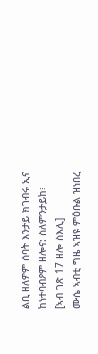ልቢ ዘለዎም ሰባት እንታይ ክገብሩ ኢና ከነተባብዖም ዘሎና: ስለምንታይከ፧
[ኣብ ገጽ 17 ዘሎ ስእሊ]
ሙሴ ኣብቲ ግዜ ኣዝዩ ምዕቡል ዝነበረ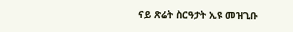ናይ ጽሬት ስርዓታት ኢዩ መዝጊቡ